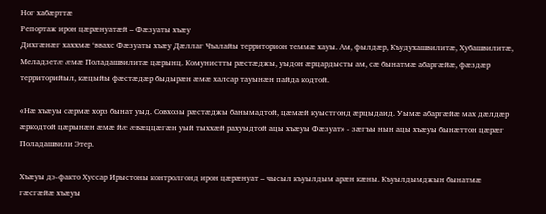Ног хабæрттæ
Репортаж ирон цæрæнуатæй – Фæзуаты хъæу
Дихгæнæг хаххмæ ‘ввахс Фæзуаты хъæу Дæллаг Чъалайы территорион теммæ хауы. Ам, фылдæр, Къудухашвилитæ, Хубашвилитæ, Меладзетæ æмæ Поладашвилитæ цæрынц. Комунистты рæстæджы, уыдон æрцардысты ам, сæ бынатмæ абаргæйæ, фæздæр территорийыл, кæцыйы фæстæдæр быдырæн æмæ халсар тауынæн пайда кодтой.

«Нæ хъæуы сæрмæ хорз бынат уыд. Совхозы рæстæджы банымадтой, цæмæй куыстгонд æрцыдаид. Уымæ абаргæйæ мах дæлдæр æркодтой цæрынæн æмæ йæ æвæццæгæн уый тыххæй рахуыдтой ацы хъæуы Фæзуат» - зæгъы нын ацы хъæуы бынæттон цæрæг Поладашвили Этер.

Хъæуы дэ-факто Хуссар Ирыстоны контролгонд ирон цæрæнуат – чысыл къуылдым арæн кæны. Къуылдымджын бынатмæ гæсгæйæ хъæуы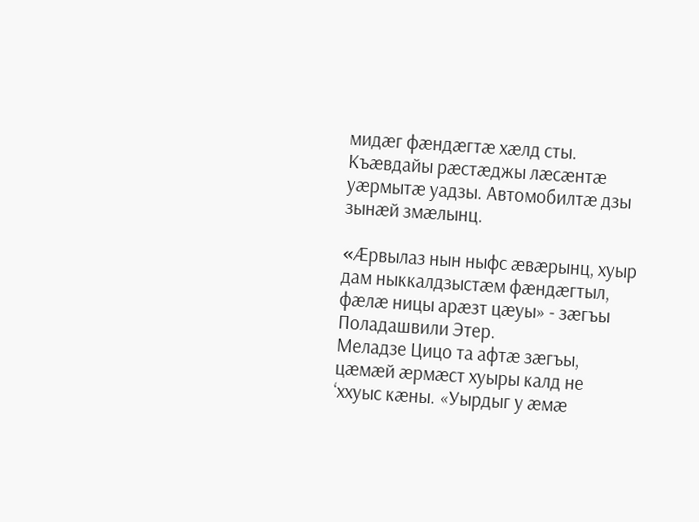мидæг фæндæгтæ хæлд сты. Къæвдайы рæстæджы лæсæнтæ уæрмытæ уадзы. Автомобилтæ дзы зынæй змæлынц.

«Æрвылаз нын ныфс æвæрынц, хуыр дам ныккалдзыстæм фæндæгтыл, фæлæ ницы арæзт цæуы» - зæгъы Поладашвили Этер.
Меладзе Цицо та афтæ зæгъы, цæмæй æрмæст хуыры калд не ‘ххуыс кæны. «Уырдыг у æмæ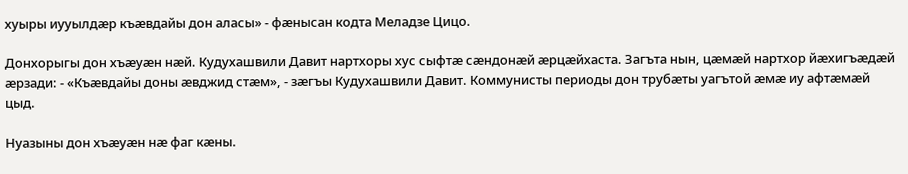хуыры иууылдæр къæвдайы дон аласы» - фæнысан кодта Меладзе Цицо.

Донхорыгы дон хъæуæн нæй. Кудухашвили Давит нартхоры хус сыфтæ сæндонæй æрцæйхаста. Загъта нын, цæмæй нартхор йæхигъæдæй æрзади: - «Къæвдайы доны æвджид стæм», - зæгъы Кудухашвили Давит. Коммунисты периоды дон трубæты уагътой æмæ иу афтæмæй цыд.

Нуазыны дон хъæуæн нæ фаг кæны.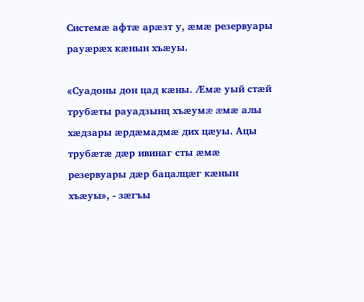Системæ афтæ арæзт у, æмæ резервуары рауæрæх кæнын хъæуы.

«Суадоны дон цад кæны. Æмæ уый стæй трубæты рауадзынц хъæумæ æмæ алы хæдзары æрдæмадмæ дих цæуы. Ацы трубæтæ дæр ивинаг сты æмæ резервуары дæр бацалцæг кæнын хъæуы», - зæгъы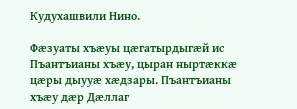Кудухашвили Нино.

Фæзуаты хъæуы цæгатырдыгæй ис Пъантъианы хъæу, цыран ныртæккæ цæры дыууæ хæдзары. Пъантъианы хъæу дæр Дæллаг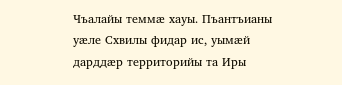Чъалайы теммæ хауы. Пъантъианы уæле Схвилы фидар ис, уымæй дарддæр территорийы та Иры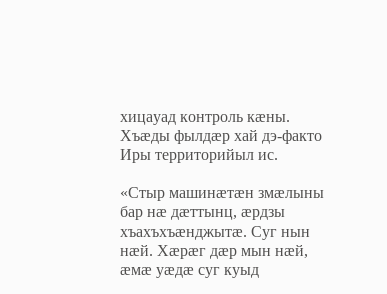хицауад контроль кæны. Хъæды фылдæр хай дэ-факто Иры территорийыл ис.

«Стыр машинæтæн змæлыны бар нæ дæттынц, æрдзы хъахъхъæнджытæ. Суг нын нæй. Хæрæг дæр мын нæй, æмæ уæдæ суг куыд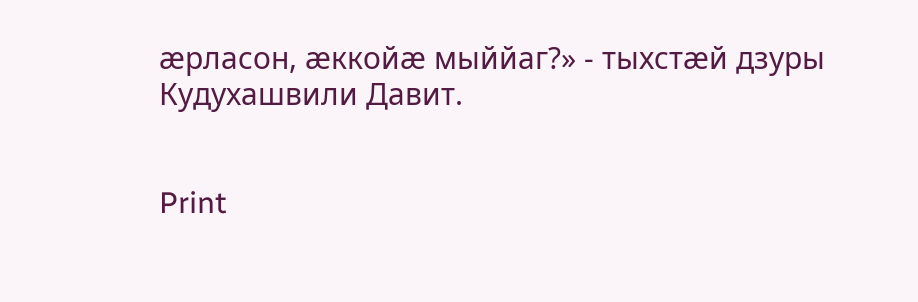æрласон, æккойæ мыййаг?» - тыхстæй дзуры Кудухашвили Давит.


Print